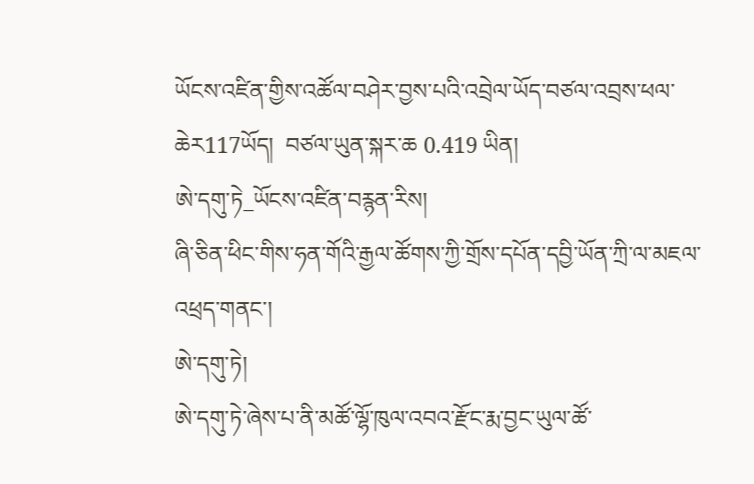ཡོངས་འཛིན་གྱིས་འཚོལ་བཤེར་བྱས་པའི་འབྲེལ་ཡོད་བཙལ་འབྲས་ཕལ་ཆེར117ཡོད།  བཙལ་ཡུན་སྐར་ཆ 0.419 ཡིན།
ཨེ་དགུ་ཏེ_ཡོངས་འཛིན་བརྙན་རིས།
ཞི་ཅིན་ཕིང་གིས་ཧན་གོའི་རྒྱལ་ཚོགས་ཀྱི་གྲོས་དཔོན་དབྱི་ཡོན་ཀྲི་ལ་མཇལ་འཕྲད་གནང་།
ཨེ་དགུ་ཏེ།
ཨེ་དགུ་ཏེ་ཞེས་པ་ནི་མཚོ་ལྷོ་ཁུལ་འབའ་རྫོང་རྨ་བྱང་ཡུལ་ཚོ་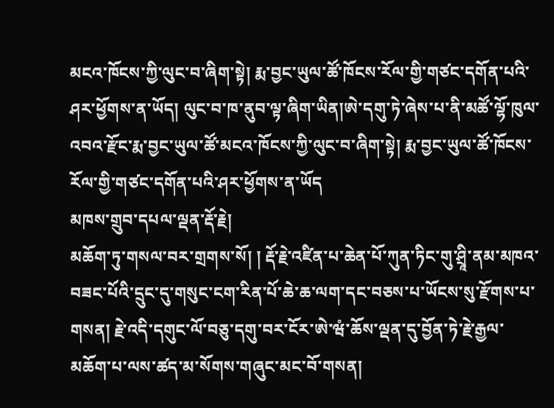མངའ་ཁོངས་ཀྱི་ལུང་བ་ཞིག་སྟེ། རྨ་བྱང་ཡུལ་ཚོ་ཁོངས་རོལ་གྱི་གཙང་དགོན་པའི་ཤར་ཕྱོགས་ན་ཡོད། ལུང་བ་ཁ་ནུབ་ལྟ་ཞིག་ཡིན།ཨེ་དགུ་ཏེ་ཞེས་པ་ནི་མཚོ་ལྷོ་ཁུལ་འབའ་རྫོང་རྨ་བྱང་ཡུལ་ཚོ་མངའ་ཁོངས་ཀྱི་ལུང་བ་ཞིག་སྟེ། རྨ་བྱང་ཡུལ་ཚོ་ཁོངས་རོལ་གྱི་གཙང་དགོན་པའི་ཤར་ཕྱོགས་ན་ཡོད
མཁས་གྲུབ་དཔལ་ལྡན་རྡོ་རྗེ།
མཆོག་ཏུ་གསལ་བར་གྲགས་སོ། ། རྡོ་རྗེ་འཛིན་པ་ཆེན་པོ་ཀུན་ཏིང་གུ་ཤྲཱི་ནམ་མཁའ་བཟང་པོའི་དྲུང་དུ་གསུང་ངག་རིན་པོ་ཆེ་ཆ་ལག་དང་བཅས་པ་ཡོངས་སུ་རྫོགས་པ་གསན། རྗེ་འདི་དགུང་ལོ་བཅུ་དགུ་བར་ངོར་ཨེ་ཝཾ་ཆོས་ལྡན་དུ་བྱོན་ཏེ་རྗེ་རྒྱལ་མཆོག་པ་ལས་ཚད་མ་སོགས་གཞུང་མང་བོ་གསན།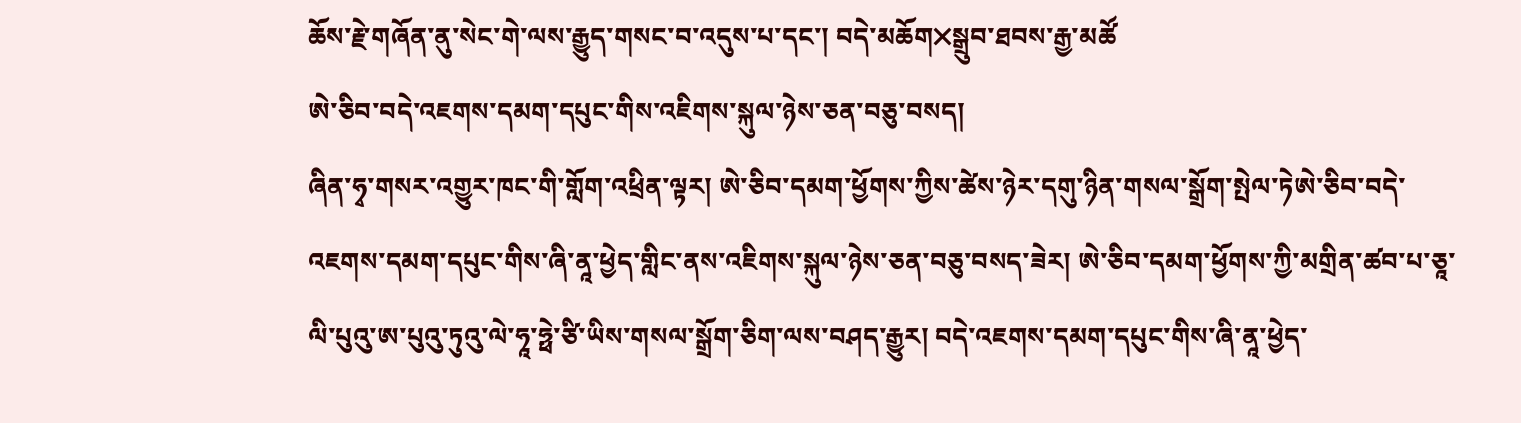ཆོས་རྗེ་གཞོན་ནུ་སེང་གེ་ལས་རྒྱུད་གསང་བ་འདུས་པ་དང་། བདེ་མཆོག྾སྒྲུབ་ཐབས་རྒྱ་མཚོ
ཨེ་ཅིབ་བདེ་འཇགས་དམག་དཔུང་གིས་འཇིགས་སྐུལ་ཉེས་ཅན་བཅུ་བསད།
ཞིན་ཧྭ་གསར་འགྱུར་ཁང་གི་གློག་འཕྲིན་ལྟར། ཨེ་ཅིབ་དམག་ཕྱོགས་ཀྱིས་ཚེས་ཉེར་དགུ་ཉིན་གསལ་སྒྲོག་སྤེལ་ཏེཨེ་ཅིབ་བདེ་འཇགས་དམག་དཔུང་གིས་ཞི་ནཱ་ཕྱེད་གླིང་ནས་འཇིགས་སྐུལ་ཉེས་ཅན་བཅུ་བསད་ཟེར། ཨེ་ཅིབ་དམག་ཕྱོགས་ཀྱི་མགྲིན་ཚབ་པ་ཅཱ་ལི་པུའུ་ཨ་པུའུ་ཏུའུ་ལེ་ཧཱ་ཧྥེ་ཙི་ཡིས་གསལ་སྒྲོག་ཅིག་ལས་བཤད་རྒྱུར། བདེ་འཇགས་དམག་དཔུང་གིས་ཞི་ནཱ་ཕྱེད་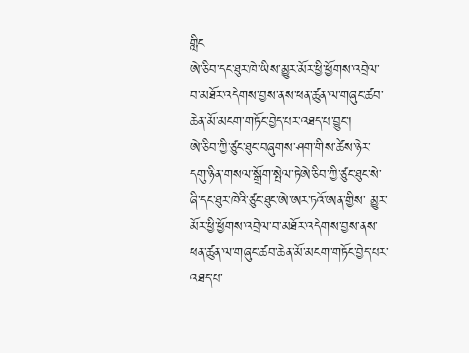གླིང
ཨེ་ཅིབ་དང་ཐུར་ཁེ་ཡིས་མྱུར་མོར་ཕྱི་ཕྱོགས་འབྲེལ་བ་མཐོར་འདེགས་བྱས་ནས་ཕན་ཚུན་ལ་གཞུང་ཚབ་ཆེན་མོ་མངག་གཏོང་བྱེད་པར་འཐད་པ་བྱུང་།
ཨེ་ཅིབ་ཀྱི་ཙུང་ཐུང་བཞུགས་ཤག་གིས་ཚེས་ཉེར་དགུ་ཉིན་གསལ་སྒྲོག་སྤེལ་ཏེཨེ་ཅིབ་ཀྱི་ཙུང་ཐུང་སེ་ཞི་དང་ཐུར་ཁེའི་ཙུང་ཐུང་ཨེ་ཨར་ཏའོ་ཨན་གྱིས་ མྱུར་མོར་ཕྱི་ཕྱོགས་འབྲེལ་བ་མཐོར་འདེགས་བྱས་ནས་ཕན་ཚུན་ལ་གཞུང་ཚབ་ཆེན་མོ་མངག་གཏོང་བྱེད་པར་འཐད་པ་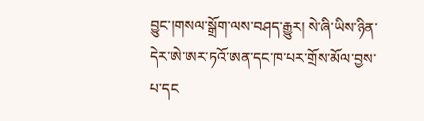བྱུང་།གསལ་སྒྲོག་ལས་བཤད་རྒྱུར། སེ་ཞི་ཡིས་ཉིན་དེར་ཨེ་ཨར་ཏའོ་ཨན་དང་ཁ་པར་གྲོས་མོལ་བྱས་པ་དང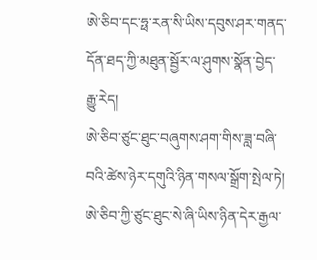ཨེ་ཅིབ་དང་ཧྥ་རན་སི་ཡིས་དབུས་ཤར་གནད་དོན་ཐད་ཀྱི་མཐུན་སྦྱོར་ལ་ཤུགས་སྣོན་བྱེད་རྒྱུ་རེད།
ཨེ་ཅིབ་ཙུང་ཐུང་བཞུགས་ཤག་གིས་ཟླ་བཞི་བའི་ཚེས་ཉེར་དགུའི་ཉིན་གསལ་སྒྲོག་སྤེལ་ཏེ། ཨེ་ཅིབ་ཀྱི་ཙུང་ཐུང་སེ་ཞི་ཡིས་ཉིན་དེར་རྒྱལ་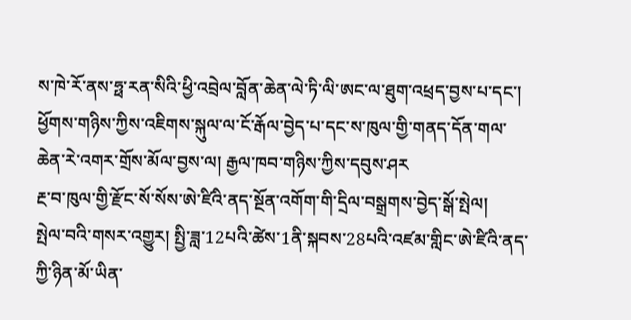ས་ཁེ་རོ་ནས་ཧྥ་རན་སིའི་ཕྱི་འབྲེལ་བློན་ཆེན་ལེ་ཏི་ལི་ཨང་ལ་ཐུག་འཕྲད་བྱས་པ་དང་། ཕྱོགས་གཉིས་ཀྱིས་འཇིགས་སྐུལ་ལ་ངོ་རྒོལ་བྱེད་པ་དང་ས་ཁུལ་གྱི་གནད་དོན་གལ་ཆེན་རེ་འགར་གྲོས་མོལ་བྱས་ལ། རྒྱལ་ཁབ་གཉིས་ཀྱིས་དབུས་ཤར
རྔ་བ་ཁུལ་གྱི་རྫོང་སོ་སོས་ཨེ་ཛིའི་ནད་སྔོན་འགོག་གི་དྲིལ་བསྒྲགས་བྱེད་སྒོ་སྤེལ།
སྤེལ་བའི་གསར་འགྱུར། སྤྱི་ཟླ་12པའི་ཚེས་1ནི་སྐབས་28པའི་འཛམ་གླིང་ཨེ་ཛིའི་ནད་ཀྱི་ཉིན་མོ་ཡིན་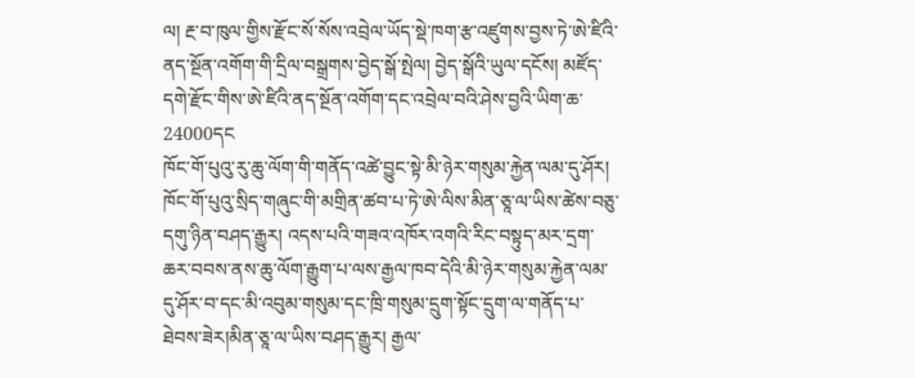ལ། རྔ་བ་ཁུལ་གྱིས་རྫོང་སོ་སོས་འབྲེལ་ཡོད་སྡེ་ཁག་རྩ་འཛུགས་བྱས་ཏེ་ཨེ་ཛིའི་ནད་སྔོན་འགོག་གི་དྲིལ་བསྒྲགས་བྱེད་སྒོ་སྤེལ། བྱེད་སྒོའི་ཡུལ་དངོས། མཛོད་དགེ་རྫོང་གིས་ཨེ་ཛིའི་ནད་སྔོན་འགོག་དང་འབྲེལ་བའི་ཤེས་བྱའི་ཡིག་ཆ་24000དང
ཁོང་གོ་པུའུ་རུ་ཆུ་ལོག་གི་གནོད་འཚེ་བྱུང་སྟེ་མི་ཉེར་གསུམ་རྐྱེན་ལམ་དུ་ཤོར།
ཁོང་གོ་པུའུ་སྲིད་གཞུང་གི་མགྲིན་ཚབ་པ་ཏེ་ཨེ་ལིས་མིན་ཅཱ་ལ་ཡིས་ཚེས་བཅུ་དགུ་ཉིན་བཤད་རྒྱུར། འདས་པའི་གཟའ་འཁོར་འགའི་རིང་བསྟུད་མར་དྲག་ཆར་བབས་ནས་ཆུ་ལོག་རྒྱུག་པ་ལས་རྒྱལ་ཁབ་དེའི་མི་ཉེར་གསུམ་རྐྱེན་ལམ་དུ་ཤོར་བ་དང་མི་འབུམ་གསུམ་དང་ཁྲི་གསུམ་དྲུག་སྟོང་དྲུག་ལ་གནོད་པ་ཐེབས་ཟེར།མིན་ཅཱ་ལ་ཡིས་བཤད་རྒྱུར། རྒྱལ་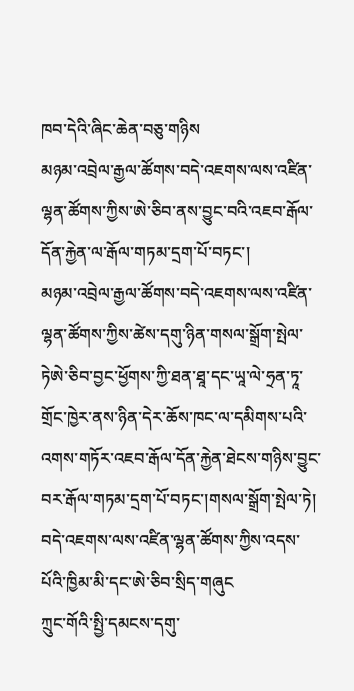ཁབ་དེའི་ཞིང་ཆེན་བཅུ་གཉིས
མཉམ་འབྲེལ་རྒྱལ་ཚོགས་བདེ་འཇགས་ལས་འཛིན་ལྷན་ཚོགས་ཀྱིས་ཨེ་ཅིབ་ནས་བྱུང་བའི་འཇབ་རྒོལ་དོན་རྐྱེན་ལ་རྒོལ་གཏམ་དྲག་པོ་བཏང་།
མཉམ་འབྲེལ་རྒྱལ་ཚོགས་བདེ་འཇགས་ལས་འཛིན་ལྷན་ཚོགས་ཀྱིས་ཚེས་དགུ་ཉིན་གསལ་སྒྲོག་སྤེལ་ཏེཨེ་ཅིབ་བྱང་ཕྱོགས་ཀྱི་ཐན་ཐཱ་དང་ཡཱ་ལེ་ཧྲན་ཏཱ་གྲོང་ཁྱེར་ནས་ཉིན་དེར་ཆོས་ཁང་ལ་དམིགས་པའི་འགས་གཏོར་འཇབ་རྒོལ་དོན་རྐྱེན་ཐེངས་གཉིས་བྱུང་བར་རྒོལ་གཏམ་དྲག་པོ་བཏང་།གསལ་སྒྲོག་སྤེལ་ཏེ། བདེ་འཇགས་ལས་འཛིན་ལྷན་ཚོགས་ཀྱིས་འདས་པོའི་ཁྱིམ་མི་དང་ཨེ་ཅིབ་སྲིད་གཞུང
ཀྲུང་གོའི་སྤྱི་དམངས་དགུ་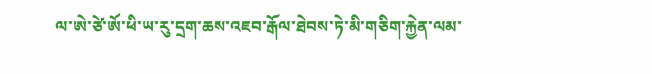ལ་ཨེ་ཙེ་ཨོ་ཕི་ཡ་རུ་དྲག་ཆས་འཇབ་རྒོལ་ཐེབས་ཏེ་མི་གཅིག་རྐྱེན་ལམ་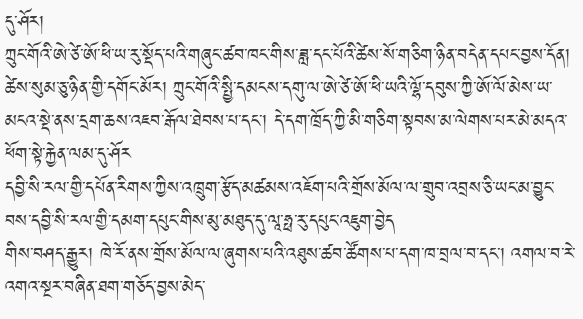དུ་ཤོར།
ཀྲུང་གོའི་ཨེ་ཙེ་ཨོ་ཕི་ཡ་རུ་སྡོད་པའི་གཞུང་ཚབ་ཁང་གིས་ཟླ་དང་པོའི་ཚེས་སོ་གཅིག་ཉིན་བདེན་དཔང་བྱས་དོན། ཚེས་སུམ་ཅུ་ཉིན་གྱི་དགོང་མོར། ཀྲུང་གོའི་སྤྱི་དམངས་དགུ་ལ་ཨེ་ཙེ་ཨོ་ཕི་ཡའི་ལྷོ་དབུས་ཀྱི་ཨོ་ལོ་མེས་ཡ་མངའ་སྡེ་ནས་དྲག་ཆས་འཇབ་རྒོལ་ཐེབས་པ་དང་། དེ་དག་ཁྲོད་ཀྱི་མི་གཅིག་སྟབས་མ་ལེགས་པར་མེ་མདའ་ཕོག་སྟེ་རྐྱེན་ལམ་དུ་ཤོར
དབྱི་སི་རལ་གྱི་དཔོན་རིགས་ཀྱིས་འཁྲུག་རྩོད་མཚམས་འཇོག་པའི་གྲོས་མོལ་ལ་གྲུབ་འབྲས་ཅི་ཡང་མ་བྱུང་བས་དབྱི་སི་རལ་གྱི་དམག་དཔུང་གིས་མུ་མཐུད་དུ་ལཱ་ཧྥ་རུ་དཔུང་འཇུག་བྱེད
གིས་བཤད་རྒྱུར། ཁེ་རོ་ནས་གྲོས་མོལ་ལ་ཞུགས་པའི་འཐུས་ཚབ་ཚོགས་པ་དག་ཁ་བྲལ་བ་དང་། འགལ་བ་རེ་འགའ་སྔར་བཞིན་ཐག་གཅོད་བྱས་མེད་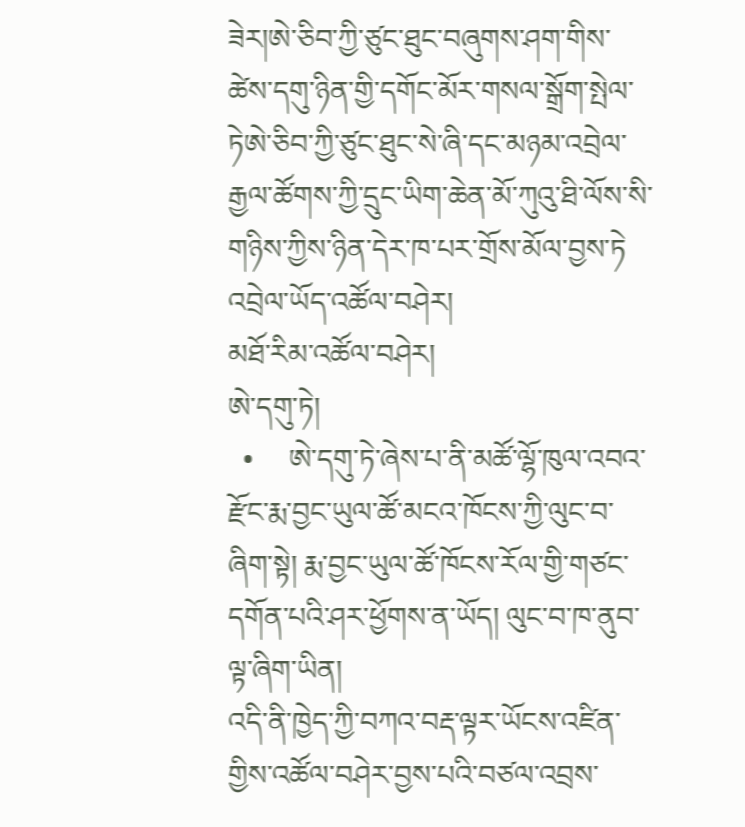ཟེར།ཨེ་ཅིབ་ཀྱི་ཙུང་ཐུང་བཞུགས་ཤག་གིས་ཚེས་དགུ་ཉིན་གྱི་དགོང་མོར་གསལ་སྒྲོག་སྤེལ་ཏེཨེ་ཅིབ་ཀྱི་ཙུང་ཐུང་སེ་ཞི་དང་མཉམ་འབྲེལ་རྒྱལ་ཚོགས་ཀྱི་དྲུང་ཡིག་ཆེན་མོ་ཀུའུ་ཐི་ལོས་སི་གཉིས་ཀྱིས་ཉིན་དེར་ཁ་པར་གྲོས་མོལ་བྱས་ཏེ
འབྲེལ་ཡོད་འཚོལ་བཤེར།
མཐོ་རིམ་འཚོལ་བཤེར།
ཨེ་དགུ་ཏེ།
  •     ཨེ་དགུ་ཏེ་ཞེས་པ་ནི་མཚོ་ལྷོ་ཁུལ་འབའ་རྫོང་རྨ་བྱང་ཡུལ་ཚོ་མངའ་ཁོངས་ཀྱི་ལུང་བ་ཞིག་སྟེ། རྨ་བྱང་ཡུལ་ཚོ་ཁོངས་རོལ་གྱི་གཙང་དགོན་པའི་ཤར་ཕྱོགས་ན་ཡོད། ལུང་བ་ཁ་ནུབ་ལྟ་ཞིག་ཡིན།
འདི་ནི་ཁྱེད་ཀྱི་བཀའ་བརྡ་ལྟར་ཡོངས་འཛིན་གྱིས་འཚོལ་བཤེར་བྱས་པའི་བཙལ་འབྲས་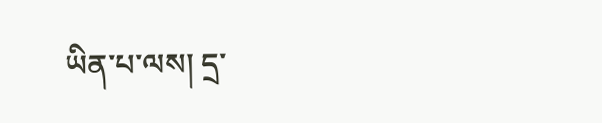ཡིན་པ་ལས། དྲ་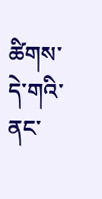ཚིགས་དེ་གའི་ནང་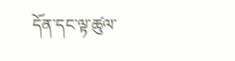དོན་དང་ལྟ་ཚུལ་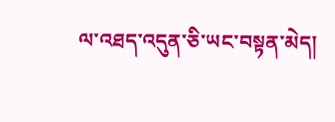ལ་འཐད་འདུན་ཅི་ཡང་བསྟན་མེད།